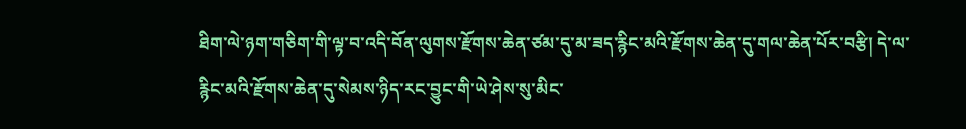ཐིག་ལེ་ཉག་གཅིག་གི་ལྟ་བ་འདི་བོན་ལུགས་རྫོགས་ཆེན་ཙམ་དུ་མ་ཟད་རྙིང་མའི་རྫོགས་ཆེན་དུ་གལ་ཆེན་པོར་བརྩི། དེ་ལ་རྙིང་མའི་རྫོགས་ཆེན་དུ་སེམས་ཉིད་རང་བྱུང་གི་ཡེ་ཤེས་སུ་མིང་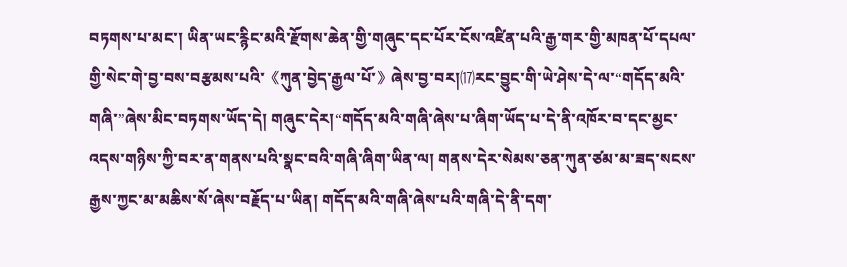བཏགས་པ་མང་། ཡིན་ཡང་རྙིང་མའི་རྫོགས་ཆེན་གྱི་གཞུང་དང་པོར་ངོས་འཛིན་པའི་རྒྱ་གར་གྱི་མཁན་པོ་དཔལ་གྱི་སེང་གེ་བྱ་བས་བརྩམས་པའི་《ཀུན་བྱེད་རྒྱལ་པོ་》ཞེས་བྱ་བར།⒄རང་བྱུང་གི་ཡེ་ཤེས་དེ་ལ་“གདོད་མའི་གཞི་”ཞེས་མིང་བཏགས་ཡོད་དེ། གཞུང་དེར།“གདོད་མའི་གཞི་ཞེས་པ་ཞིག་ཡོད་པ་དེ་ནི་འཁོར་བ་དང་མྱང་འདས་གཉིས་ཀྱི་བར་ན་གནས་པའི་སྣང་བའི་གཞི་ཞིག་ཡིན་ལ། གནས་དེར་སེམས་ཅན་ཀུན་ཙམ་མ་ཟད་སངས་རྒྱས་ཀྱང་མ་མཆིས་སོ་ཞེས་བརྗོད་པ་ཡིན། གདོད་མའི་གཞི་ཞེས་པའི་གཞི་དེ་ནི་དག་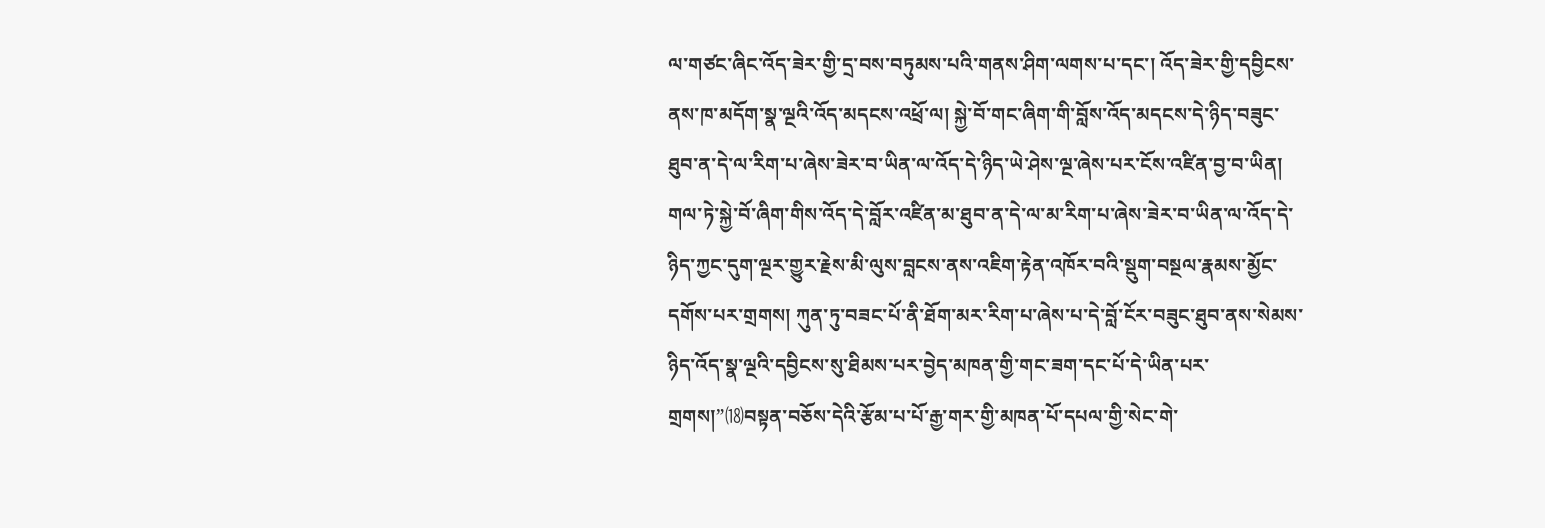ལ་གཙང་ཞིང་འོད་ཟེར་གྱི་དྲ་བས་བཏུམས་པའི་གནས་ཤིག་ལགས་པ་དང་། འོད་ཟེར་གྱི་དབྱིངས་ནས་ཁ་མདོག་སྣ་ལྔའི་འོད་མདངས་འཕྲོ་ལ། སྐྱེ་བོ་གང་ཞིག་གི་བློས་འོད་མདངས་དེ་ཉིད་བཟུང་ཐུབ་ན་དེ་ལ་རིག་པ་ཞེས་ཟེར་བ་ཡིན་ལ་འོད་དེ་ཉིད་ཡེ་ཤེས་ལྔ་ཞེས་པར་ངོས་འཛིན་བྱ་བ་ཡིན། གལ་ཏེ་སྐྱེ་བོ་ཞིག་གིས་འོད་དེ་བློར་འཛིན་མ་ཐུབ་ན་དེ་ལ་མ་རིག་པ་ཞེས་ཟེར་བ་ཡིན་ལ་འོད་དེ་ཉིད་ཀྱང་དུག་ལྔར་གྱུར་རྗེས་མི་ལུས་བླངས་ནས་འཇིག་རྟེན་འཁོར་བའི་སྡུག་བསྔལ་རྣམས་མྱོང་དགོས་པར་གྲགས། ཀུན་ཏུ་བཟང་པོ་ནི་ཐོག་མར་རིག་པ་ཞེས་པ་དེ་བློ་ངོར་བཟུང་ཐུབ་ནས་སེམས་ཉིད་འོད་སྣ་ལྔའི་དབྱིངས་སུ་ཐིམས་པར་བྱེད་མཁན་གྱི་གང་ཟག་དང་པོ་དེ་ཡིན་པར་གྲགས།”⒅བསྟན་བཅོས་དེའི་རྩོམ་པ་པོ་རྒྱ་གར་གྱི་མཁན་པོ་དཔལ་གྱི་སེང་གེ་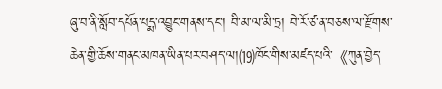ཞུ་བ་ནི་སློབ་དཔོན་པདྨ་འབྱུང་གནས་དང་། བི་མ་ལ་མི་ཏྲ། བེ་རོ་ཙ་ན་བཅས་ལ་རྫོགས་ཆེན་གྱི་ཆོས་གནང་མཁན་ཡིན་པར་བཤད་ལ།⒆ཁོང་གིས་མཛད་པའི་《ཀུན་བྱེད་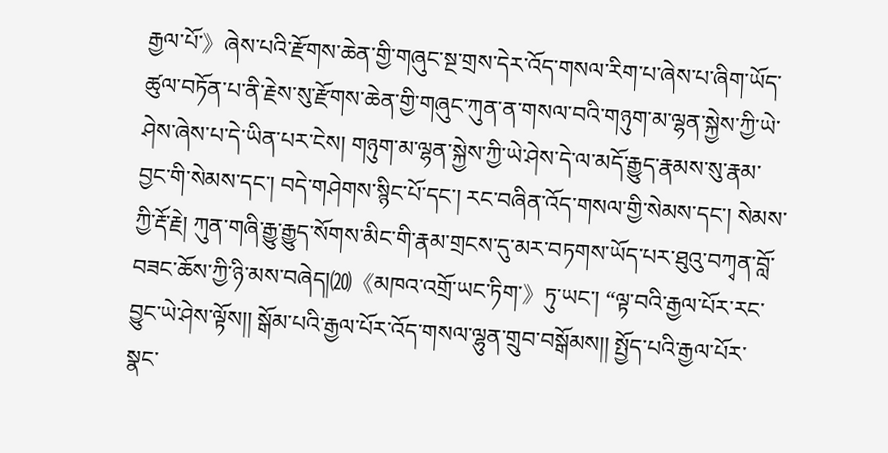རྒྱལ་པོ་》ཞེས་པའི་རྫོགས་ཆེན་གྱི་གཞུང་སྔ་གྲས་དེར་འོད་གསལ་རིག་པ་ཞེས་པ་ཞིག་ཡོད་ཚུལ་བཏོན་པ་ནི་རྗེས་སུ་རྫོགས་ཆེན་གྱི་གཞུང་ཀུན་ན་གསལ་བའི་གཉུག་མ་ལྷན་སྐྱེས་ཀྱི་ཡེ་ཤེས་ཞེས་པ་དེ་ཡིན་པར་ངེས། གཉུག་མ་ལྷན་སྐྱེས་ཀྱི་ཡེ་ཤེས་དེ་ལ་མདོ་རྒྱུད་རྣམས་སུ་རྣམ་བྱང་གི་སེམས་དང་། བདེ་གཤེགས་སྙིང་པོ་དང་། རང་བཞིན་འོད་གསལ་གྱི་སེམས་དང་། སེམས་ཀྱི་རྡོ་རྗེ། ཀུན་གཞི་རྒྱུ་རྒྱུད་སོགས་མིང་གི་རྣམ་གྲངས་དུ་མར་བཏགས་ཡོད་པར་ཐུའུ་བཀྭན་བློ་བཟང་ཆོས་ཀྱི་ཉི་མས་བཞེད།⒇《མཁའ་འགྲོ་ཡང་ཏིག་》ཏུ་ཡང་། “ལྟ་བའི་རྒྱལ་པོར་རང་བྱུང་ཡེ་ཤེས་ལྟོས།། སྒོམ་པའི་རྒྱལ་པོར་འོད་གསལ་ལྷུན་གྲུབ་བསྒོམས།། སྤྱོད་པའི་རྒྱལ་པོར་སྣང་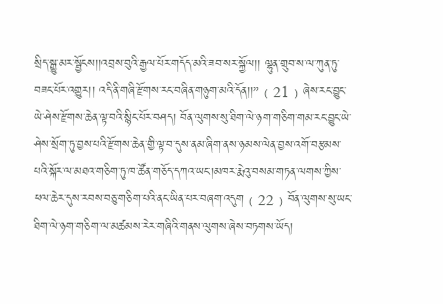སྲིད་སྒྱུ་མར་སྦྱོངས།།འབྲས་བུའི་རྒྱལ་པོར་གདོད་མའི་ཟབ་སར་སྐྱོལ།། ལྷུན་གྲུབ་ས་ལ་ཀུན་ཏུ་བཟང་པོར་འགྱུར།། འདི་ནི་གཞི་རྫོགས་རང་བཞིན་གཉུག་མའི་དོན།།”﹙21﹚ཞེས་རང་བྱུང་ཡེ་ཤེས་རྫོགས་ཆེན་ལྟ་བའི་སྙིང་པོར་བཤད། བོན་ལུགས་སུ་ཐིག་ལེ་ཉག་གཅིག་གམ་རང་བྱུང་ཡེ་ཤེས་སྲོག་ཏུ་བྱས་པའི་རྫོགས་ཆེན་གྱི་ལྟ་བ་དུས་ནམ་ཞིག་ནས་ཉམས་ལེན་བྱས་འགོ་བརྩམས་པའི་སྐོར་ལ་མཐའ་གཅིག་ཏུ་ཁ་ཚོན་གཅོད་དཀའ་ཡང་།མཁར་རྨེའུ་བསམ་གཏན་ལགས་ཀྱིས་ཕལ་ཆེར་དུས་རབས་བཅུ་གཅིག་པའི་ནང་ཡིན་པར་བཞག་འདུག﹙22﹚བོན་ལུགས་སུ་ཡང་ཐིག་ལེ་ཉག་གཅིག་ལ་མཚམས་རེར་གཞིའི་གནས་ལུགས་ཞེས་བཏགས་ཡོད།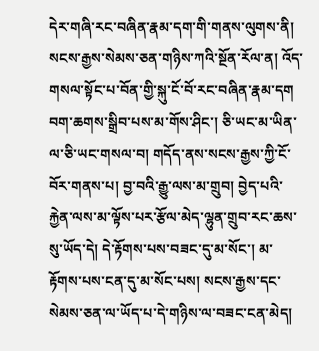དེར་གཞི་རང་བཞིན་རྣམ་དག་གི་གནས་ལུགས་ནི། སངས་རྒྱས་སེམས་ཅན་གཉིས་ཀའི་སྔོན་རོལ་ན། འོད་གསལ་སྟོང་པ་བོན་གྱི་སྐུ་ངོ་བོ་རང་བཞིན་རྣམ་དག བག་ཆགས་སྒྲིབ་པས་མ་གོས་ཤིང་། ཅི་ཡང་མ་ཡིན་ལ་ཅི་ཡང་གསལ་བ། གདོད་ནས་སངས་རྒྱས་ཀྱི་ངོ་བོར་གནས་པ། བྱ་བའི་རྒྱུ་ལས་མ་གྲུབ། བྱེད་པའི་རྐྱེན་ལས་མ་ལྟོས་པར་རྩོལ་མེད་ལྷུན་གྲུབ་རང་ཆས་སུ་ཡོད་དེ། དེ་རྟོགས་པས་བཟང་དུ་མ་སོང་། མ་རྟོགས་པས་ངན་དུ་མ་སོང་པས། སངས་རྒྱས་དང་སེམས་ཅན་ལ་ཡོད་པ་དེ་གཉིས་ལ་བཟང་ངན་མེད།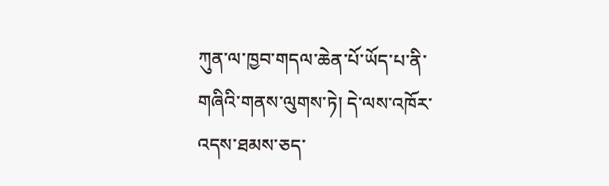ཀུན་ལ་ཁྱབ་གདལ་ཆེན་པོ་ཡོད་པ་ནི་གཞིའི་གནས་ལུགས་ཏེ། དེ་ལས་འཁོར་འདས་ཐམས་ཅད་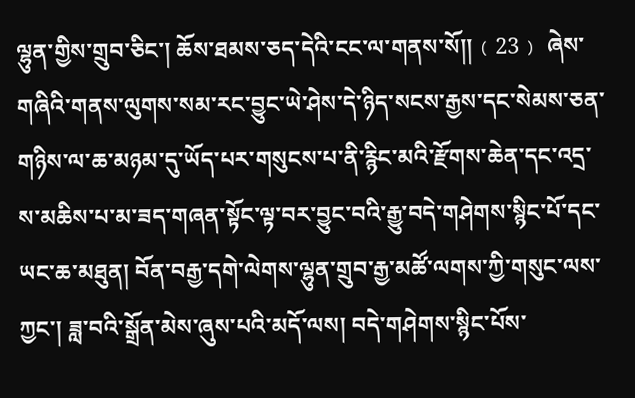ལྷུན་གྱིས་གྲུབ་ཅིང་། ཆོས་ཐམས་ཅད་དེའི་ངང་ལ་གནས་སོ།།﹙23﹚ ཞེས་གཞིའི་གནས་ལུགས་སམ་རང་བྱུང་ཡེ་ཤེས་དེ་ཉིད་སངས་རྒྱས་དང་སེམས་ཅན་གཉིས་ལ་ཆ་མཉམ་དུ་ཡོད་པར་གསུངས་པ་ནི་རྙིང་མའི་རྫོགས་ཆེན་དང་འདྲ་ས་མཆིས་པ་མ་ཟད་གཞན་སྟོང་ལྟ་བར་བྱུང་བའི་རྒྱུ་བདེ་གཤེགས་སྙིང་པོ་དང་ཡང་ཆ་མཐུན། བོན་བརྒྱ་དགེ་ལེགས་ལྷུན་གྲུབ་རྒྱ་མཚོ་ལགས་ཀྱི་གསུང་ལས་ཀྱང་། ཟླ་བའི་སྒྲོན་མེས་ཞུས་པའི་མདོ་ལས། བདེ་གཤེགས་སྙིང་པོས་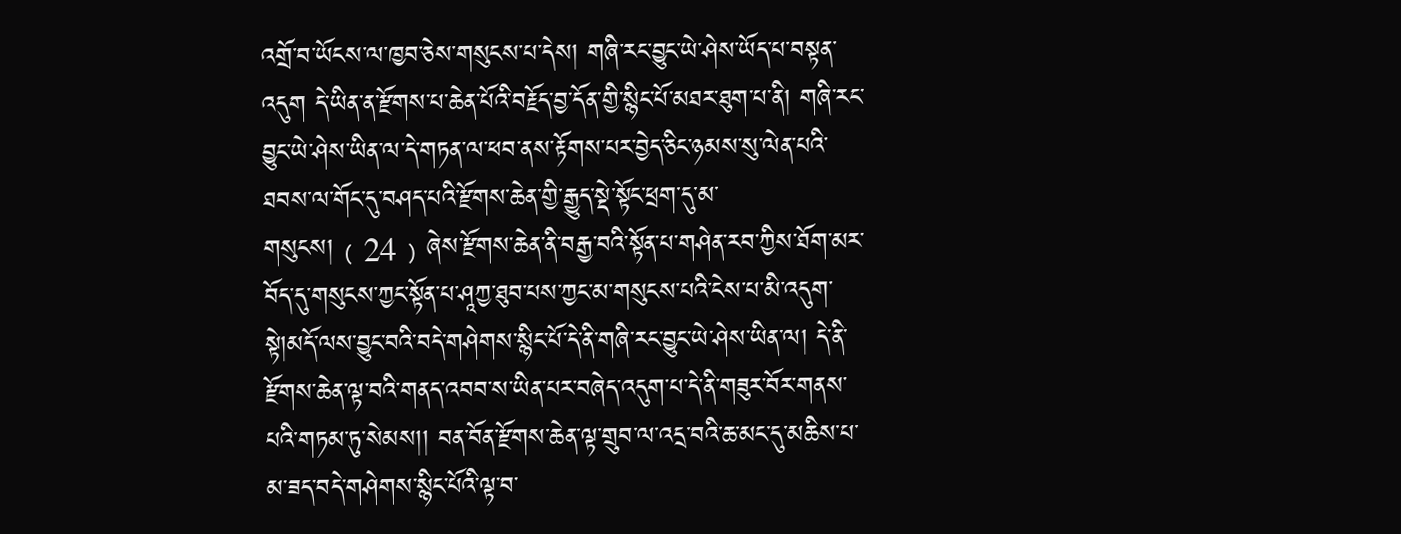འགྲོ་བ་ཡོངས་ལ་ཁྱབ་ཅེས་གསུངས་པ་དེས། གཞི་རང་བྱུང་ཡེ་ཤེས་ཡོད་པ་བསྟན་འདུག དེ་ཡིན་ན་རྫོགས་པ་ཆེན་པོའི་བརྗོད་བྱ་དོན་གྱི་སྙིང་པོ་མཐར་ཐུག་པ་ནི། གཞི་རང་བྱུང་ཡེ་ཤེས་ཡིན་ལ་དེ་གཏན་ལ་ཕབ་ནས་རྟོགས་པར་བྱེད་ཅིང་ཉམས་སུ་ལེན་པའི་ཐབས་ལ་གོང་དུ་བཤད་པའི་རྫོགས་ཆེན་གྱི་རྒྱུད་སྡེ་སྟོང་ཕྲག་དུ་མ་གསུངས།﹙24﹚ཞེས་རྫོགས་ཆེན་ནི་བརྒྱ་བའི་སྟོན་པ་གཤེན་རབ་ཀྱིས་ཐོག་མར་བོད་དུ་གསུངས་ཀྱང་སྟོན་པ་ཤཱཀྱ་ཐུབ་པས་ཀྱང་མ་གསུངས་པའི་ངེས་པ་མི་འདུག་སྟེ།མདོ་ལས་བྱུང་བའི་བདེ་གཤེགས་སྙིང་པོ་དེ་ནི་གཞི་རང་བྱུང་ཡེ་ཤེས་ཡིན་ལ། དེ་ནི་རྫོགས་ཆེན་ལྟ་བའི་གནད་འབབ་ས་ཡིན་པར་བཞེད་འདུག་པ་དེ་ནི་གཟུར་བོར་གནས་པའི་གཏམ་ཏུ་སེམས།། བན་བོན་རྫོགས་ཆེན་ལྟ་གྲུབ་ལ་འདྲ་བའི་ཆ་མང་དུ་མཆིས་པ་མ་ཟད་བདེ་གཤེགས་སྙིང་པོའི་ལྟ་བ་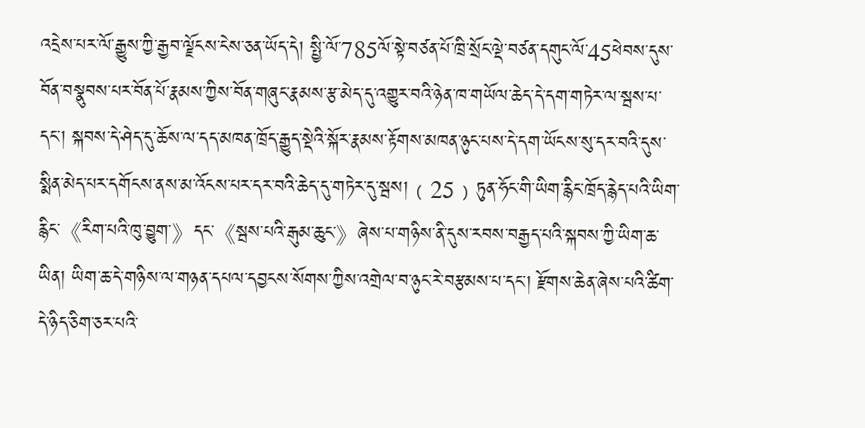འདྲེས་པར་ལོ་རྒྱུས་ཀྱི་རྒྱབ་ལྗོངས་ངེས་ཅན་ཡོད་དེ། སྤྱི་ལོ་785ལོ་སྟེ་བཙན་པོ་ཁྲི་སྲོང་ལྡེ་བཙན་དགུང་ལོ་45ཕེབས་དུས་བོན་བསྣུབས་པར་བོན་པོ་རྣམས་ཀྱིས་བོན་གཞུང་རྣམས་རྩ་མེད་དུ་འགྱུར་བའི་ཉེན་ཁ་གཡོལ་ཆེད་དེ་དག་གཏེར་ལ་སྦས་པ་དང་། སྐབས་དེ་ཤེད་དུ་ཆོས་ལ་དད་མཁན་ཁྲོད་རྒྱུད་སྡེའི་སྐོར་རྣམས་རྟོགས་མཁན་ཉུང་པས་དེ་དག་ཡོངས་སུ་དར་བའི་དུས་སྨིན་མེད་པར་དགོངས་ནས་མ་འོངས་པར་དར་བའི་ཆེད་དུ་གཏེར་དུ་སྦས།﹙25﹚ཏུན་ཧོང་གི་ཡིག་རྙིང་ཁྲོད་རྙེད་པའི་ཡིག་རྙིང་《རིག་པའི་ཁུ་བྱུག་》དང་《སྦས་པའི་རྒུམ་ཆུང་》ཞེས་པ་གཉིས་ནི་དུས་རབས་བརྒྱད་པའི་སྐབས་ཀྱི་ཡིག་ཆ་ཡིན། ཡིག་ཆ་དེ་གཉིས་ལ་གཉན་དཔལ་དབྱངས་སོགས་ཀྱིས་འགྲེལ་བ་ཉུང་རེ་བརྩམས་པ་དང་། རྫོགས་ཆེན་ཞེས་པའི་ཚིག་དེ་ཉིད་ཅིག་ཅར་པའི་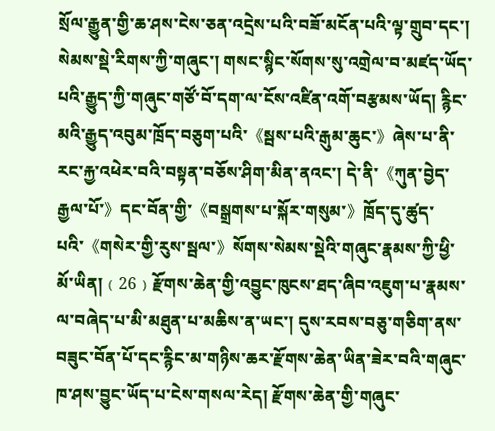སྲོལ་རྒྱུན་གྱི་ཆ་ཤས་ངེས་ཅན་འདྲེས་པའི་བཟོ་མངོན་པའི་ལྟ་གྲུབ་དང་། སེམས་སྡེ་རིགས་ཀྱི་གཞུང་། གསང་སྙིང་སོགས་སུ་འགྲེལ་བ་མཛད་ཡོད་པའི་རྒྱུད་ཀྱི་གཞུང་གཙོ་བོ་དག་ལ་ངོས་འཛིན་འགོ་བརྩམས་ཡོད། རྙིང་མའི་རྒྱུད་འབུམ་ཁྲོད་བཅུག་པའི་《སྦས་པའི་རྒུམ་ཆུང་》ཞེས་པ་ནི་རང་རྐྱ་འཕེར་བའི་བསྟན་བཅོས་ཤིག་མིན་ནའང་། དེ་ནི་《ཀུན་བྱེད་རྒྱལ་པོ་》དང་བོན་གྱི་《བསྒྲགས་པ་སྐོར་གསུམ་》ཁྲོད་དུ་ཚུད་པའི་《གསེར་གྱི་རུས་སྦལ་》སོགས་སེམས་སྡེའི་གཞུང་རྣམས་ཀྱི་ཕྱི་མོ་ཡིན།﹙26﹚རྫོགས་ཆེན་གྱི་འབྱུང་ཁུངས་ཐད་ཞིབ་འཇུག་པ་རྣམས་ལ་བཞེད་པ་མི་མཐུན་པ་མཆིས་ན་ཡང་། དུས་རབས་བཅུ་གཅིག་ནས་བཟུང་བོན་པོ་དང་རྙིང་མ་གཉིས་ཆར་རྫོགས་ཆེན་ཡིན་ཟེར་བའི་གཞུང་ཁ་ཤས་བྱུང་ཡོད་པ་ངེས་གསལ་རེད། རྫོགས་ཆེན་གྱི་གཞུང་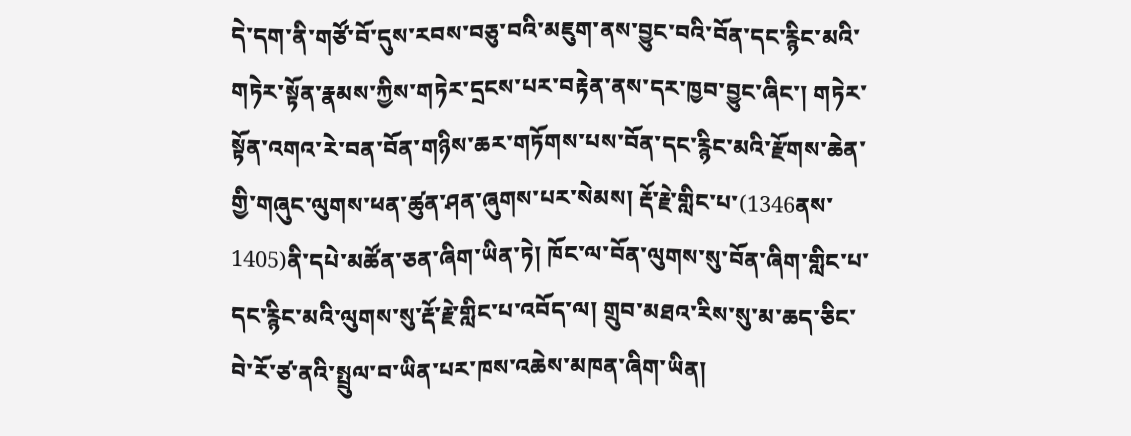དེ་དག་ནི་གཙོ་བོ་དུས་རབས་བཅུ་བའི་མཇུག་ནས་བྱུང་བའི་བོན་དང་རྙིང་མའི་གཏེར་སྟོན་རྣམས་ཀྱིས་གཏེར་དྲངས་པར་བརྟེན་ནས་དར་ཁྱབ་བྱུང་ཞིང་། གཏེར་སྟོན་འགའ་རེ་བན་བོན་གཉིས་ཆར་གཏོགས་པས་བོན་དང་རྙིང་མའི་རྫོགས་ཆེན་གྱི་གཞུང་ལུགས་ཕན་ཚུན་ཤན་ཞུགས་པར་སེམས། རྡོ་རྗེ་གླིང་པ་(1346ནས་1405)ནི་དཔེ་མཚོན་ཅན་ཞིག་ཡིན་ཏེ། ཁོང་ལ་བོན་ལུགས་སུ་བོན་ཞིག་གླིང་པ་དང་རྙིང་མའི་ལུགས་སུ་རྡོ་རྗེ་གླིང་པ་འབོད་ལ། གྲུབ་མཐའ་རིས་སུ་མ་ཆད་ཅིང་བེ་རོ་ཙ་ནའི་སྤྲུལ་བ་ཡིན་པར་ཁས་འཆེས་མཁན་ཞིག་ཡིན།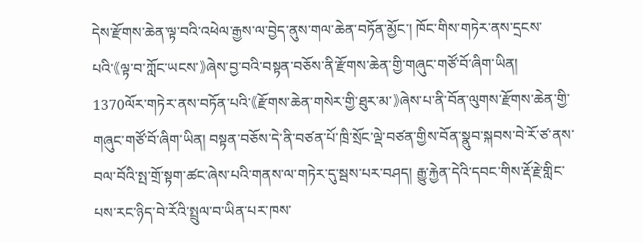དེས་རྫོགས་ཆེན་ལྟ་བའི་འཕེལ་རྒྱས་ལ་བྱེད་ནུས་གལ་ཆེན་བཏོན་མྱོང་། ཁོང་གིས་གཏེར་ནས་དྲངས་པའི་《ལྟ་བ་ཀློང་ཡངས་》ཞེས་བྱ་བའི་བསྟན་བཅོས་ནི་རྫོགས་ཆེན་གྱི་གཞུང་གཙོ་བོ་ཞིག་ཡིན། 1370ལོར་གཏེར་ནས་བཏོན་པའི་《རྫོགས་ཆེན་གསེར་གྱི་ཐུར་མ་》ཞེས་པ་ནི་བོན་ལུགས་རྫོགས་ཆེན་གྱི་གཞུང་གཙོ་བོ་ཞིག་ཡིན། བསྟན་བཅོས་དེ་ནི་བཙན་པོ་ཁྲི་སྲོང་ལྡེ་བཙན་གྱིས་བོན་སྣུབ་སྐབས་བེ་རོ་ཙ་ནས་བལ་བོའི་སྤ་གྲོ་སྟག་ཚང་ཞེས་པའི་གནས་ལ་གཏེར་དུ་སྦས་པར་བཤད། རྒྱུ་རྐྱེན་དེའི་དབང་གིས་རྡོ་རྗེ་གླིང་པས་རང་ཉིད་བེ་རོའི་སྤྲུལ་བ་ཡིན་པར་ཁས་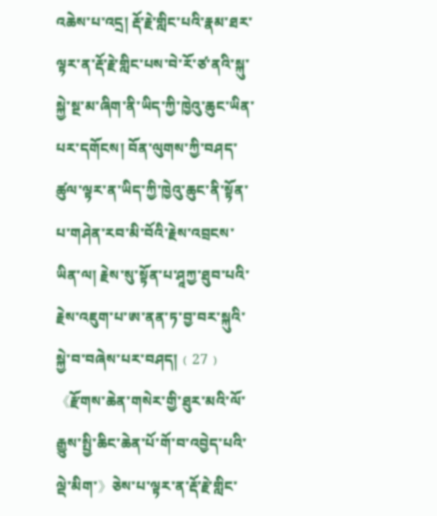འཆེས་པ་འདྲ། རྡོ་རྗེ་གླིང་པའི་རྣམ་ཐར་ལྟར་ན་རྡོ་རྗེ་གླིང་པས་བེ་རོ་ཙ་ནའི་སྐུ་སྐྱེ་སྔ་མ་ཞིག་ནི་ཡིད་ཀྱི་ཁྱེའུ་ཆུང་ཡིན་པར་དགོངས། བོན་ལུགས་ཀྱི་བཤད་ཚུལ་ལྟར་ན་ཡིད་ཀྱི་ཁྱེའུ་ཆུང་ནི་སྟོན་པ་གཤེན་རབ་མི་བོའི་རྗེས་འབྲངས་ཡིན་ལ། རྗེས་སུ་སྟོན་པ་ཤཱཀྱ་ཐུབ་པའི་རྗེས་འཇུག་པ་ཨ་ནན་ཏ་བྱ་བར་སྐུའི་སྐྱེ་བ་བཞེས་པར་བཤད།﹙27﹚《རྫོགས་ཆེན་གསེར་གྱི་ཐུར་མའི་ལོ་རྒྱུས་སྤྱི་ཆིང་ཆེན་པོ་གོ་བ་འབྱེད་པའི་ལྡེ་མིག་》ཅེས་པ་ལྟར་ན་རྡོ་རྗེ་གླིང་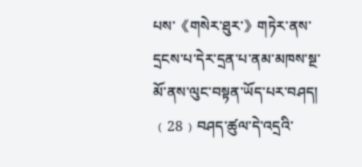པས་《གསེར་ཐུར་》གཏེར་ནས་དྲངས་པ་དེར་དྲན་པ་ནམ་མཁས་སྔ་མོ་ནས་ལུང་བསྟན་ཡོད་པར་བཤད། ﹙28﹚བཤད་ཚུལ་དེ་འདྲའི་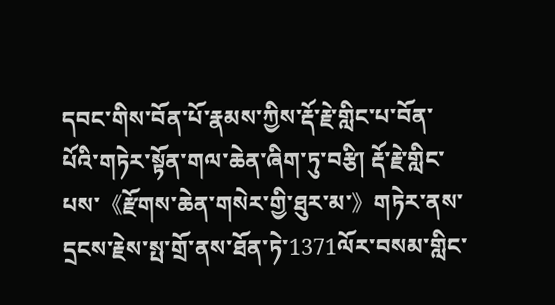དབང་གིས་བོན་པོ་རྣམས་ཀྱིས་རྡོ་རྗེ་གླིང་པ་བོན་པོའི་གཏེར་སྟོན་གལ་ཆེན་ཞིག་ཏུ་བརྩི། རྡོ་རྗེ་གླིང་པས་《རྫོགས་ཆེན་གསེར་གྱི་ཐུར་མ་》གཏེར་ནས་དྲངས་རྗེས་སྤ་གྲོ་ནས་ཐོན་ཏེ་1371ལོར་བསམ་གླིང་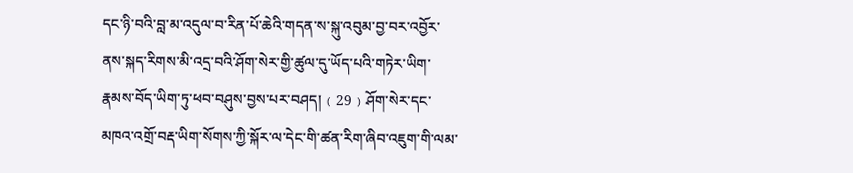དང་ཉི་བའི་བླ་མ་འདུལ་བ་རིན་པོ་ཆེའི་གདན་ས་སྐུ་འབུམ་བྱ་བར་འབྱོར་ནས་སྐད་རིགས་མི་འདྲ་བའི་ཤོག་སེར་གྱི་ཚུལ་དུ་ཡོད་པའི་གཏེར་ཡིག་རྣམས་བོད་ཡིག་ཏུ་ཕབ་བཤུས་བྱས་པར་བཤད།﹙29﹚ཤོག་སེར་དང་མཁའ་འགྲོ་བརྡ་ཡིག་སོགས་ཀྱི་སྐོར་ལ་དེང་གི་ཚན་རིག་ཞིབ་འཇུག་གི་ལམ་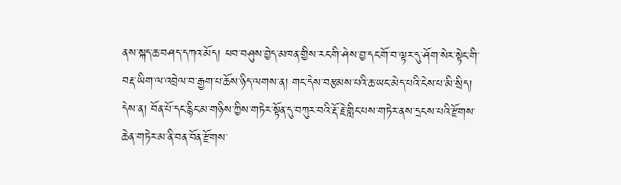ནས་སྐད་ཆ་བཤད་དཀའ་མོད། ཕབ་བཤུས་བྱེད་མཁན་གྱིས་རང་གི་ཤེས་བྱ་དང་གོ་བ་ལྟར་དུ་ཤོག་སེར་སྟེང་གི་བརྡ་ཡིག་ལ་འབྲེལ་བ་རྒྱག་པ་ཆོས་ཉིད་ལགས་ན། གང་དེས་བརྩམས་པའི་ཆ་ཡང་མེད་པའི་ངེས་པ་མི་སྲིད། དེས་ན། བོན་པོ་དང་རྙིང་མ་གཉིས་ཀྱིས་གཏེར་སྟོན་དུ་བཀུར་བའི་རྡོ་རྗེ་གླིང་པས་གཏེར་ནས་དྲངས་པའི་རྫོགས་ཆེན་གཏེར་མ་ནི་བན་བོན་རྫོགས་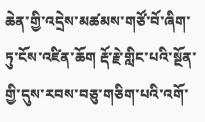ཆེན་གྱི་འདྲེས་མཚམས་གཙོ་བོ་ཞིག་ཏུ་ངོས་འཛིན་ཆོག རྡོ་རྗེ་གླིང་པའི་སྔོན་གྱི་དུས་རབས་བཅུ་གཅིག་པའི་འགོ་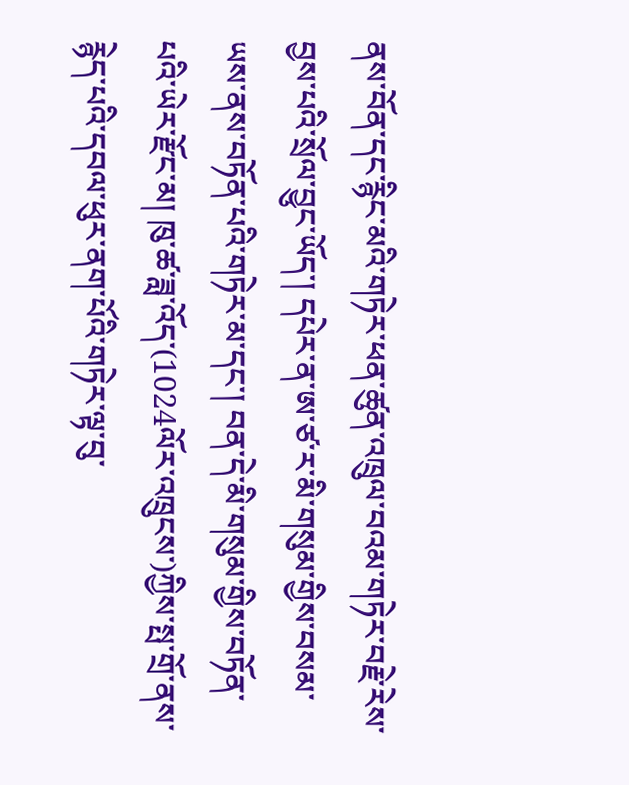ནས་བོན་དང་རྙིང་མའི་གཏེར་ཕན་ཚུན་འཁྲུལ་བའམ་གཏེར་བརྗེ་རེས་བྱས་པའི་སྲོལ་བྱུང་ཡོད་། དཔེར་ན་ཨ་ཙ་ར་མི་གསུམ་གྱིས་བསམ་ཡས་ནས་བཏོན་པའི་གཏེར་མ་དང་། བན་དེ་མི་གསུམ་གྱིས་བཏོན་པའི་ཡེར་རྫོང་མ། ཁུ་ཚ་ཟླ་འོད་(1024ལོར་འཁྲུངས་)ཀྱིས་སྤ་གྲོ་ནས་རྙེད་པའི་དབལ་ཕུར་ནག་པོའི་གཏེར་ལྟ་བུ་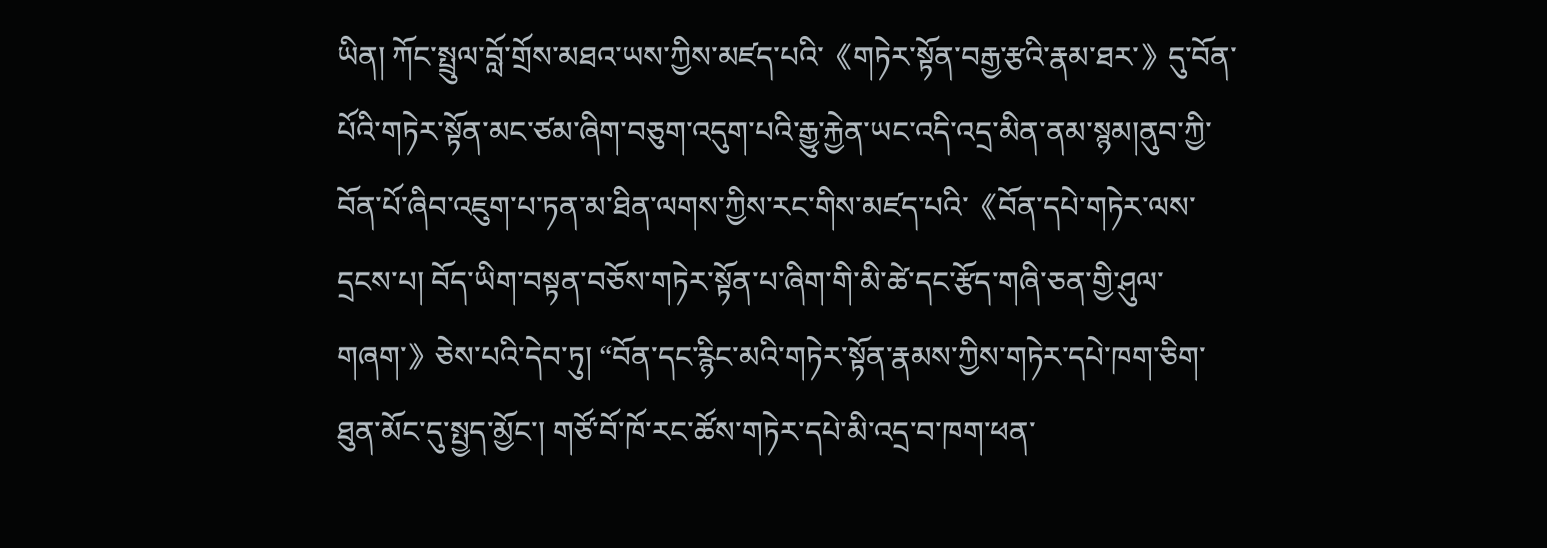ཡིན། ཀོང་སྤྲུལ་བློ་གྲོས་མཐའ་ཡས་ཀྱིས་མཛད་པའི་《གཏེར་སྟོན་བརྒྱ་རྩའི་རྣམ་ཐར་》དུ་བོན་པོའི་གཏེར་སྟོན་མང་ཙམ་ཞིག་བཅུག་འདུག་པའི་རྒྱུ་རྐྱེན་ཡང་འདི་འདྲ་མིན་ནམ་སྙམ།ནུབ་ཀྱི་བོན་པོ་ཞིབ་འཇུག་པ་ཏན་མ་ཐིན་ལགས་ཀྱིས་རང་གིས་མཛད་པའི་《བོན་དཔེ་གཏེར་ལས་དྲངས་པ། བོད་ཡིག་བསྟན་བཅོས་གཏེར་སྟོན་པ་ཞིག་གི་མི་ཚེ་དང་རྩོད་གཞི་ཅན་གྱི་ཤུལ་གཞག་》ཅེས་པའི་དེབ་ཏུ། “བོན་དང་རྙིང་མའི་གཏེར་སྟོན་རྣམས་ཀྱིས་གཏེར་དཔེ་ཁག་ཅིག་ཐུན་མོང་དུ་སྤྱད་མྱོང་། གཙོ་བོ་ཁོ་རང་ཚོས་གཏེར་དཔེ་མི་འདྲ་བ་ཁག་ཕན་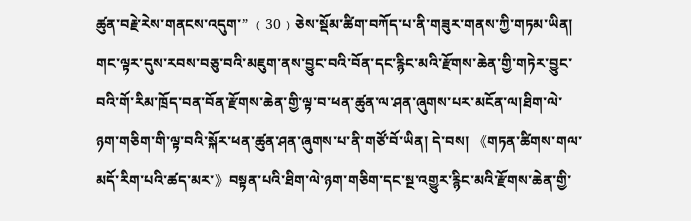ཚུན་བརྗེ་རེས་གནངས་འདུག་” ﹙30﹚ཅེས་སྡོམ་ཚིག་བཀོད་པ་ནི་གཟུར་གནས་ཀྱི་གཏམ་ཡིན། གང་ལྟར་དུས་རབས་བཅུ་བའི་མཇུག་ནས་བྱུང་བའི་བོན་དང་རྙིང་མའི་རྫོགས་ཆེན་གྱི་གཏེར་བྱུང་བའི་གོ་རིམ་ཁྲོད་བན་བོན་རྫོགས་ཆེན་གྱི་ལྟ་བ་ཕན་ཚུན་ལ་ཤན་ཞུགས་པར་མངོན་ལ།ཐིག་ལེ་ཉག་གཅིག་གི་ལྟ་བའི་སྐོར་ཕན་ཚུན་ཤན་ཞུགས་པ་ནི་གཙོ་བོ་ཡིན། དེ་བས། 《གཏན་ཚིགས་གལ་མདོ་རིག་པའི་ཚད་མར་》བསྟན་པའི་ཐིག་ལེ་ཉག་གཅིག་དང་སྔ་འགྱུར་རྙིང་མའི་རྫོགས་ཆེན་གྱི་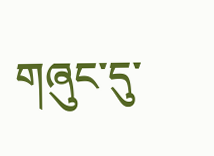གཞུང་དུ་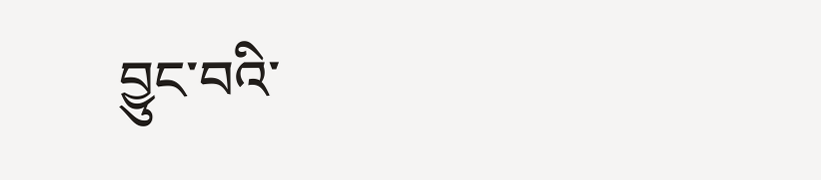བྱུང་བའི་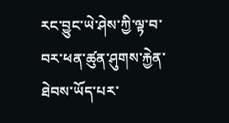རང་བྱུང་ཡེ་ཤེས་ཀྱི་ལྟ་བ་བར་ཕན་ཚུན་ཤུགས་རྐྱེན་ཐེབས་ཡོད་པར་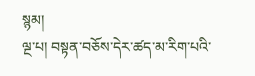སྙམ།
ལྔ་པ། བསྟན་བཅོས་དེར་ཚད་མ་རིག་པའི་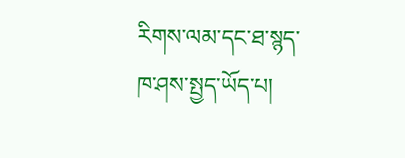རིགས་ལམ་དང་ཐ་སྙད་ཁ་ཤས་སྤྱད་ཡོད་པ།